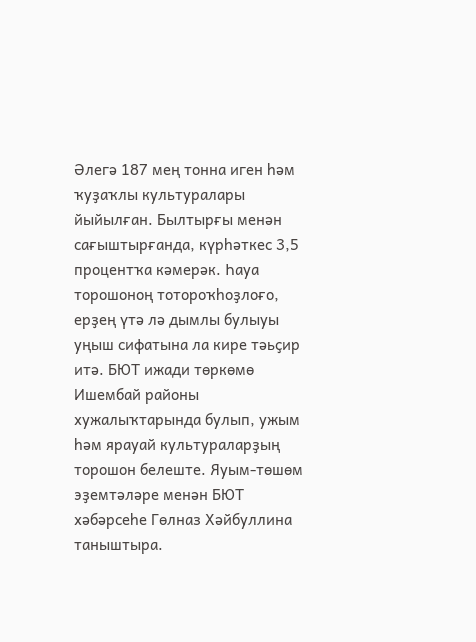Әлегә 187 мең тонна иген һәм ҡуҙаҡлы культуралары йыйылған. Былтырғы менән сағыштырғанда, күрһәткес 3,5 процентҡа кәмерәк. Һауа торошоноң тотороҡһоҙлоғо, ерҙең үтә лә дымлы булыуы уңыш сифатына ла кире тәьҫир итә. БЮТ ижади төркөмө Ишембай районы хужалыҡтарында булып, ужым һәм ярауай культураларҙың торошон белеште. Яуым-төшөм эҙемтәләре менән БЮТ хәбәрсеһе Гөлназ Хәйбуллина таныштыра.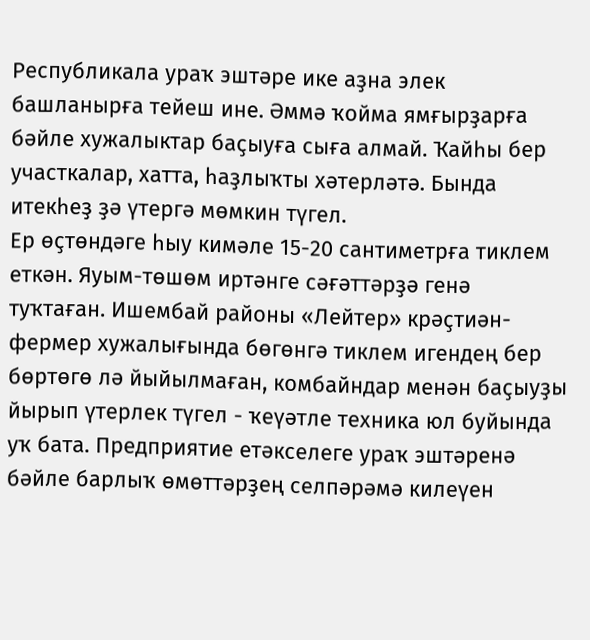Республикала ураҡ эштәре ике аҙна элек башланырға тейеш ине. Әммә ҡойма ямғырҙарға бәйле хужалыктар баҫыуға сыға алмай. Ҡайһы бер участкалар, хатта, һаҙлыҡты хәтерләтә. Бында итекһеҙ ҙә үтергә мөмкин түгел.
Ер өҫтөндәге һыу кимәле 15-20 сантиметрға тиклем еткән. Яуым-төшөм иртәнге сәғәттәрҙә генә туҡтаған. Ишембай районы «Лейтер» крәҫтиән-фермер хужалығында бөгөнгә тиклем игендең бер бөртөгө лә йыйылмаған, комбайндар менән баҫыуҙы йырып үтерлек түгел - ҡеүәтле техника юл буйында уҡ бата. Предприятие етәкселеге ураҡ эштәренә бәйле барлыҡ өмөттәрҙең селпәрәмә килеүен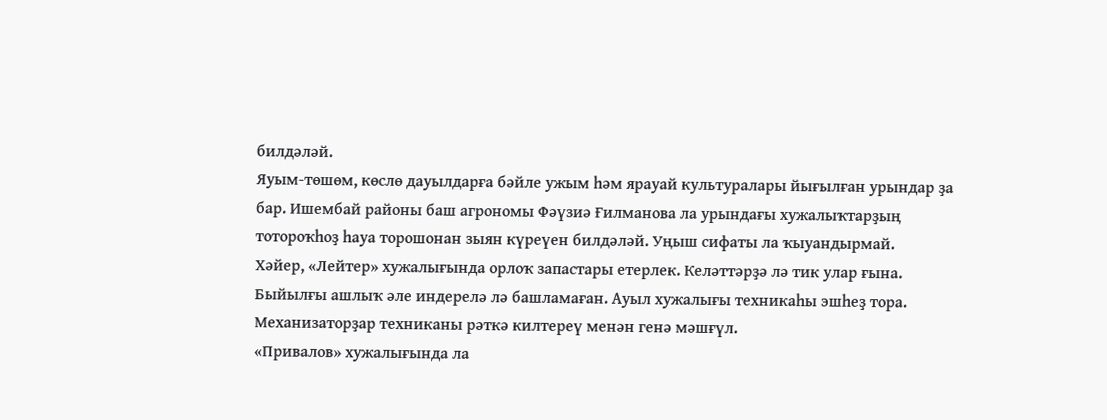билдәләй.
Яуым-төшөм, көслө дауылдарға бәйле ужым һәм ярауай культуралары йығылған урындар ҙа бар. Ишембай районы баш агрономы Фәүзиә Ғилманова ла урындағы хужалыҡтарҙың тотороҡһоҙ һауа торошонан зыян күреүен билдәләй. Уңыш сифаты ла ҡыуандырмай.
Хәйер, «Лейтер» хужалығында орлоҡ запастары етерлек. Келәттәрҙә лә тик улар ғына. Быйылғы ашлыҡ әле индерелә лә башламаған. Ауыл хужалығы техникаһы эшһеҙ тора. Механизаторҙар техниканы рәткә килтереү менән генә мәшғүл.
«Привалов» хужалығында ла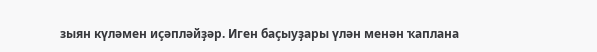зыян күләмен иҫәпләйҙәр. Иген баҫыуҙары үлән менән ҡаплана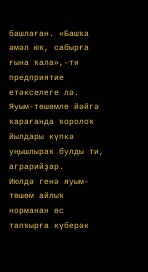башлаған. «Башҡа әмәл юҡ, сабырға ғына ҡала»,-ти предприятие етәкселеге лә. Яуым-төшөмлө йәйгә ҡарағанда ҡоролоҡ йылдары күпкә уңышлыраҡ булды ти, аграрийҙар.
Июлдә генә яуым-төшөм айлыҡ норманан өс тапҡырға күберәк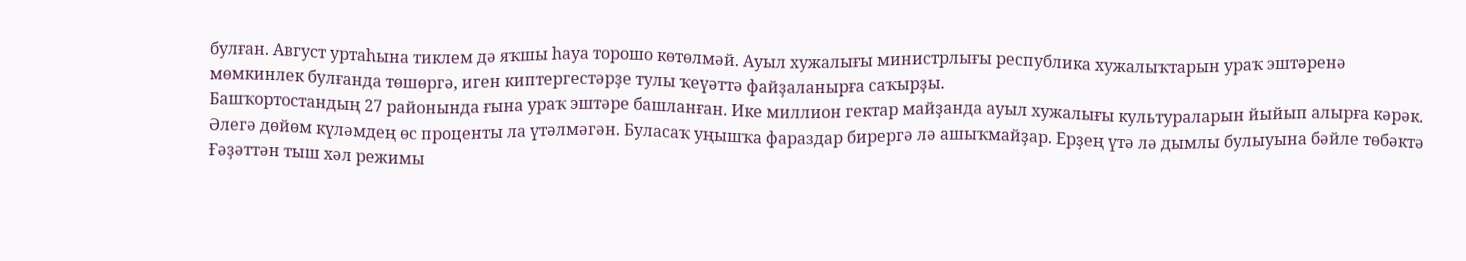булған. Август уртаһына тиклем дә яҡшы һауа торошо көтөлмәй. Ауыл хужалығы министрлығы республика хужалыҡтарын ураҡ эштәренә мөмкинлек булғанда төшөргә, иген киптергестәрҙе тулы ҡеүәттә файҙаланырға саҡырҙы.
Башҡортостандың 27 районында ғына ураҡ эштәре башланған. Ике миллион гектар майҙанда ауыл хужалығы культураларын йыйып алырға кәрәк. Әлегә дөйөм күләмдең өс проценты ла үтәлмәгән. Буласаҡ уңышҡа фараздар бирергә лә ашыҡмайҙар. Ерҙең үтә лә дымлы булыуына бәйле төбәктә Ғәҙәттән тыш хәл режимы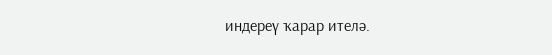индереү ҡарар ителә.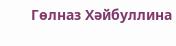Гөлназ Хәйбуллина